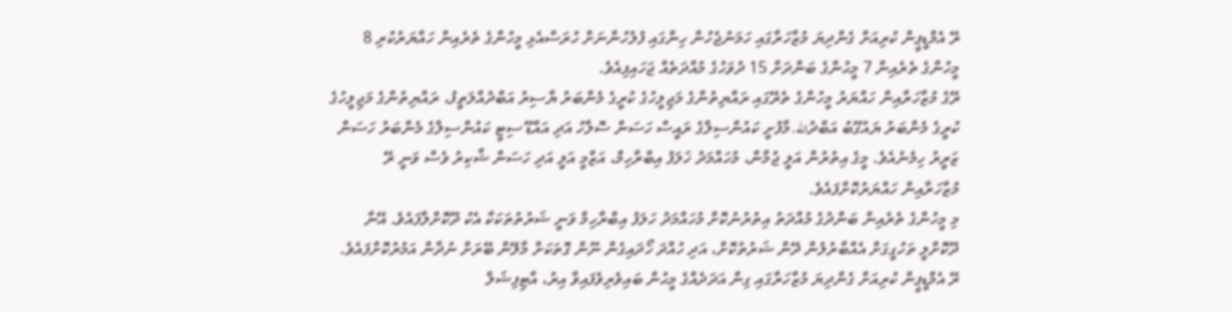ރޭ އެމްޑީޕީން ކުރިއަށް ގެންދިޔަ މުޒާހަރާގައި ހަމަނުޖެހުން ހިންގައި ފުލުހުންނަށް ހުރަސްއެޅި މީހުންގެ ތެރެއިން ހައްޔަރުކުރި 8 މީހުންގެ ތެރެއިން 7 މީޙުންގެ ބަންދަށް 15 ދުވަހުގެ މުއްދަތެއް ޖަހައިފިއެވެ.
ރޭގެ މުޒާހަރާއިން ހައްޔަރު މީހުންގެ ތެރޭގައި ރައްޔިތުންގެ މަޖިލީހުގެ ކުރީގެ މެންބަރު ޔާސިރު އަބްދުއްލަތީފު، ރައްޔިތުންގެ މަޖިލީހުގެ ކުރީގެ މެންބަރު ޔައުގޫބު އަބްދުالله، މާފުށީ ކައުންސިލްގެ ރައީސް ހަސަން ސޮލާހު އަދި އައްޑޫ ސިޓީ ކައުންސިލްގެ މެންބަރު ހަސަން ޒަރީރު ހިމެނެއެވެ. މީގެ އިތުރުން އަލީ ޖުމާން، މުހައްމަދު ޚަލަފު އިބްރާހިމް، އަޒްމީ އަލީ އަދި ހަސަން ޝާކިރު ވެސް ވަނީ ރޭ މުޒާހަރާއިން ހައްޔަރުކޮށްފައެވެ.
މި މީހުންގެ ތެރެއިން ބަންދުގެ މުއްދަތު އިތުރުނުކޮށް މުހައްމަދު ހަލަފު އިބްރާހިމް ވަނީ ޝަރުތުތަކަކާ އެކު ދޫކޮށްލާފައެވެ. އޭނާ ދޫކޮށްލީ ތަހުގީގަށް އެއްބާރުލުން ދޭން ޝަރުތުކޮށް، އަދި ހުއްދަ ހޯދައިގެން ނޫން ގޮތަކަށް މާލޭން ބޭރަށް ނުދާން އަމުރުކޮށްފައެވެ.
ރޭ އެމްޑީޕީން ކުރިއަށް ގެންދިޔަ މުޒާހަރާގައި ގިން އަދަދެއްގެ މީޙުން ބައިވެރިވެފައިވާ އިރު، އާޓިފިޝަލް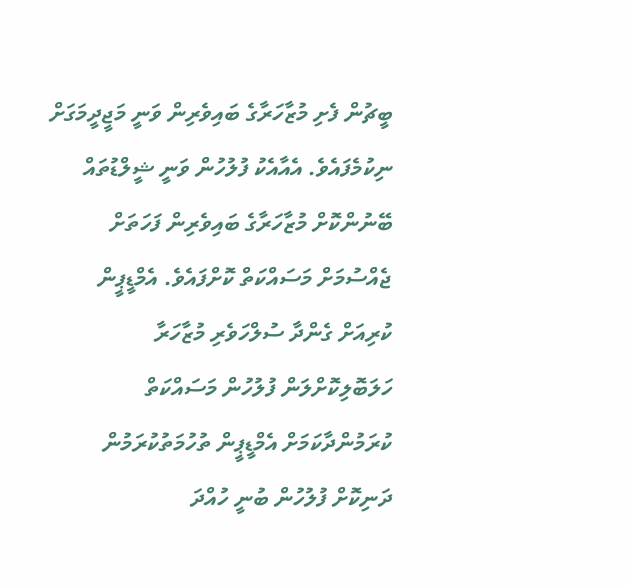ބީޗުން ފެށި މުޒާހަރާގެ ބައިވެރިން ވަނީ މަޖީދީމަގަށް ނިކުމެފައެވެ. އެއާއެކު ފުލުހުން ވަނީ ޝީލްޑުތައް ބޭނުންކޮށް މުޒާހަރާގެ ބައިވެރިން ފަހަތަށް ޖެއްސުމަށް މަސައްކަތް ކޮށްފައެވެ. އެމްޑީޕީން ކުރިއަށް ގެންދާ ސުލްހަވެރި މުޒާހަރާ ހަލަބޮލިކޮށްލަން ފުލުހުން މަސައްކަތް ކުރަމުންދާކަމަށް އެމްޑީޕީން ތުހުމަތުކުރަމުން ދަނިކޮށް ފުލުހުން ބުނީ ހުއްދަ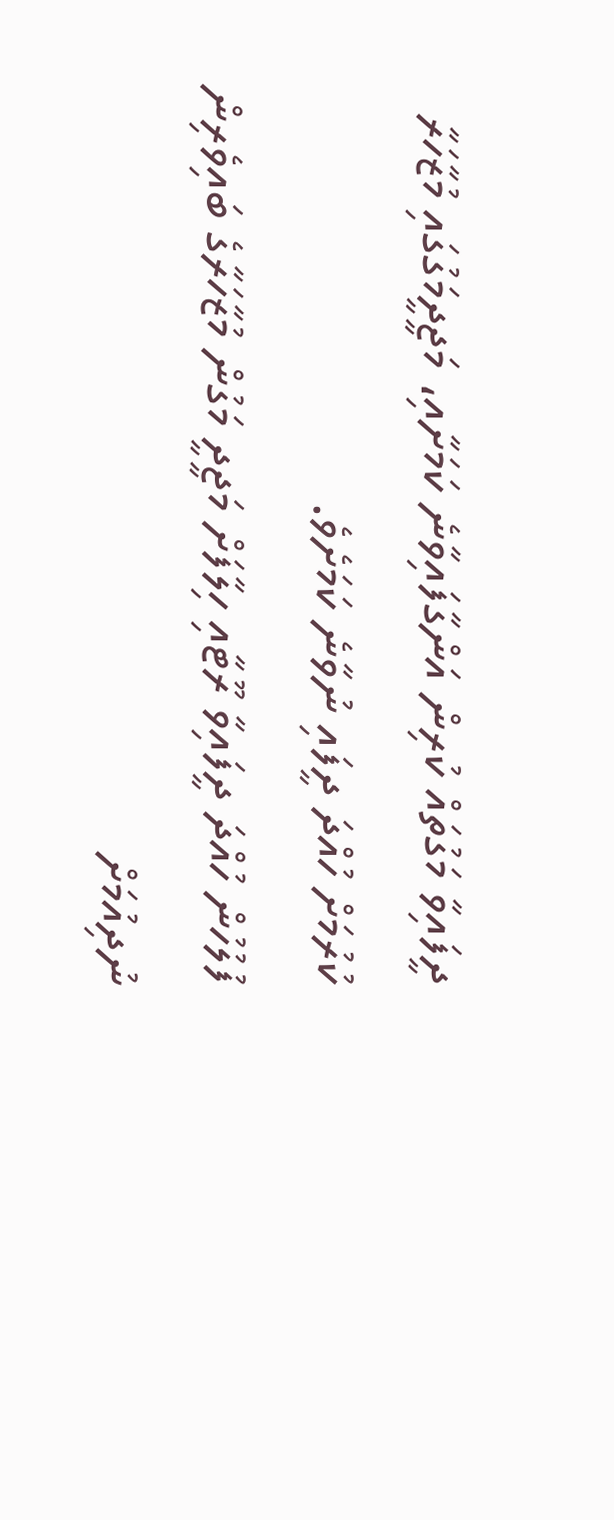ދީފައިވާ މަގުތައް ކުރިން އަންގާފައިވާނެ ކަމަށާއި، މަޖީދީމަގުގައި މުޒާހަރާ ކުރުމަށް ހުއްދަ ދީފައި ނުވާނެ ކަމަށެވެ.
ފުލުހުން ހުއްދަ ދީފައިވާ ރޫޓާއި ހިލާފަށް މަޖީދީ މަގުން މުޒާހަރާގެ ބައިވެރިން ނުދިއުމަށް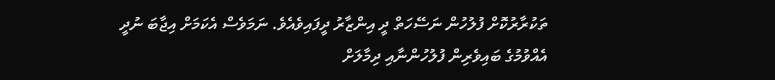ތަކުރާރުކޮށް ފުލުހުން ނަސޭހަތް ދީ އިންޒާރު ދީފައިވެއެވެ. ނަމަވެސް އެކަމަށް އިޖާބަ ނުދީ އެއްވުމުގެ ބައިވެރިން ފުލުހުންނާއި ދިމާލަށް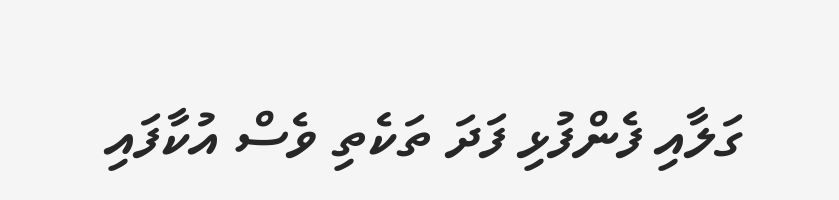ގަލާއި ފެންފުޅި ފަދަ ތަކެތި ވެސް އުކާފައި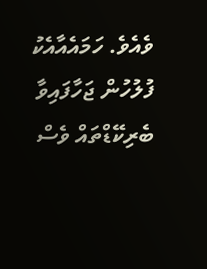ވެއެވެ. ހަމައެއާއެކު ފުލުހުން ޖަހާފައިވާ ބެރިކޭޑްތައް ވެސް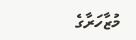މުޒާހަރާގެ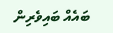ބައެއް ބައިވެރިން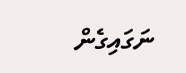ނަގައިގެން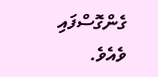ގެންގޮސްފައި ވެއެވެ.